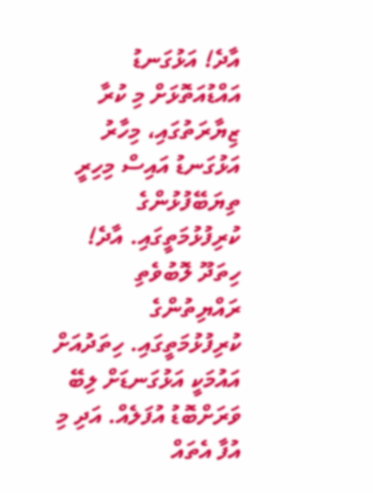އާދެ! އަޅުގަނޑު އައްޑުއަތޮޅަށް މި ކުރާ ޒިޔާރަތުގައި، މިހާރު އަޅުގަނޑު އައިސް މިހިރީ ތިޔަބޭފުޅުންގެ ކުރިފުޅުމަތީގައި. އާދެ! ހިތަދޫ ލޮބުވެތި ރައްޔިތުންގެ ކުރިފުޅުމަތީގައި. ހިތަދުއަށް އައުމަކީ އަޅުގަނޑަށް ލިބޭ ވަރަށްބޮޑު އުފަލެއް. އަދި މި އުފާ އެތައް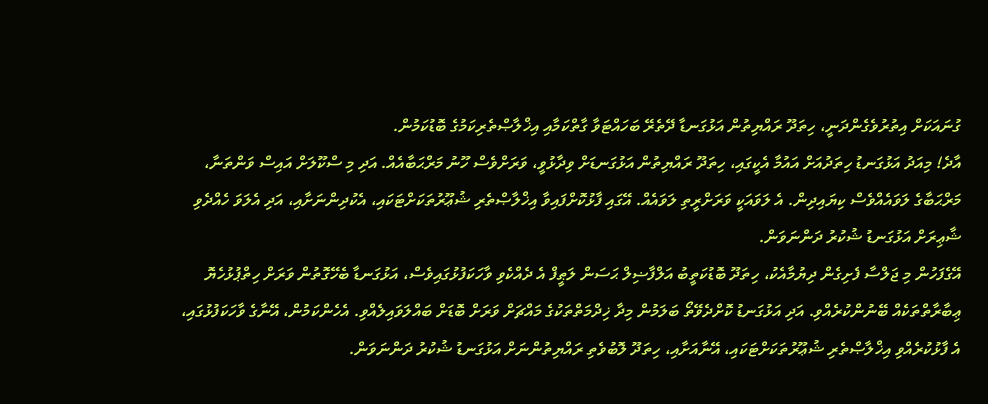ގުނައަކަށް އިތުރުވެގެންދަނީ، ހިތަދޫ ރައްޔިތުން އަޅުގަނޑާ ދޭތެރޭ ބަހައްޓަވާ ގާތްކަމާއި އިޚްލާޞްތެރިކަމުގެ ބޮޑުކަމުން.
އާދެ! މިއަދު އަޅުގަނޑު ހިތަދުއަށް އައުމާ އެކީގައި، ހިތަދޫ ރައްޔިތުން އަޅުގަނޑަށް ވިދާޅުވީ، ވަރަށްވެސް ހޫނު މަރްޙަބާއެއް. އަދި މި ސްކޫލަށް އައިސް ވަންތަނާ، މަރްޙަބާގެ ލަވައެއްވެސް ކިޔައިދިން. އެ ލަވައަކީ ވަރަށްރީތި ލަވައެއް. އޭގައި ފާޅުކޮށްފައިވާ އިޚްލާޞްތެރި ޝުޢޫރުތަކަށްޓަކައި، އެކުދިންނަށާއި، އަދި އެލަވަ ހެއްދެވި ޝާޢިރަށް އަޅުގަނޑު ޝުކުރު ދަންނަވަން.
އޭގެފަހުން މި ޖަލްސާ ފެށިގެން ދިޔުމާއެކު، ހިތަދޫ ބޮޑުކަތީބު އަލްފާޟިލް ޙަސަން ލަޠީފް އެ ދެއްކެވި ވާހަކަފުޅުގައިވެސް، އަޅުގަނޑާ ބެހޭގޮތުން ވަރަށް ހިތްޕުޅުހެޔޮ ޢިބާރާތްތަކެއް ބޭނުންކުރެއްވި. އަދި އަޅުގަނޑު ކޮށްދެވޭތޯ ބަލަމުން މިދާ ޚިދްމަތްތަކުގެ މައްޗަށް ވަރަށް ބޮޑަށް ބައްލަވައިލެއްވި. އެހެންކަމުން، އޭނާގެ ވާހަކަފުޅުގައި، އެ ފާޅުކުރެއްވި އިޚްލާޞްތެރި ޝުޢޫރުތަކަށްޓަކައި، އޭނާއަށާއި، ހިތަދޫ ލޮބުވެތި ރައްޔިތުންނަށް އަޅުގަނޑު ޝުކުރު ދަންނަވަން.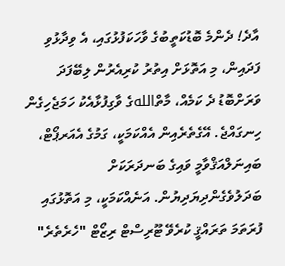އާދެ! ދެންމެ ބޮޑުކަތީބުގެ ވާހަކަފުޅުގައި، އެ ވިދާޅުވި ފަދައިން، މި އަތޮޅަށް އިތުރު ކުރިއެރުން ލިބޭފަދަ ވަރަށްބޮޑު ދެ ކަމެއް، މާތްاللهގެ ވާގިފުޅާއެކު ހަމަޖެހިގެން ހިނގައްޖެ. އޭގެތެރެއިން އެއްކަމަކީ، ގަމުގެ އެއަރޕޯޓް، ބައިނަލްއަޤްވާމީ ވައިގެ ބަނދަރަކަށް ބަދަލުވެގެންދިޔަދިޔުން. އަނެއްކަމަކީ، މި އަތޮޅުގައި ފުރަތަމަ ތަރައްޤީ ކުރެވޭ ޓޫރިސްޓް ރިޒޯޓް "ހެރެތެރެ"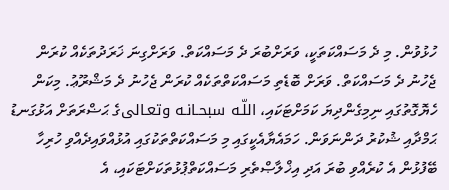ހުޅުވުން. މި ދެ މަސައްކަތަކީ، ވަރަށްބުރަ ދެ މަސައްކަތް. ވަރަށްގިނަ ޚަރަދުތަކެއް ކުރަން ޖެހުނު ދެ މަސައްކަތް. ވަރަށް ބޮޑެތި މަސައްކަތްތަކެއް ކުރަން ޖެހުނު ދެ މަޝްރޫޢު. މިކަން ހެޔޮގޮތުގައި ނިމިގެންދިޔަ ކަމަށްޓަކައި، اللّـه سبحـانـه وتعـالىގެ ޙަޟްރަތަށް އަޅުގަނޑު ޙަމްދާއި ޝުކުރު ދަންނަވަން. ހަމައެޔާއެކީގައި މި މަސައްކަތްތަކުގައި އުޅުއްވައިދެއްވި ހުރިހާ ބޭފުޅުން އެ ކުރެއްވި ބުރަ އަދި އިޚްލާޞްތެރި މަސައްކަތްޕުޅުތަކަށްޓަކައި، އެ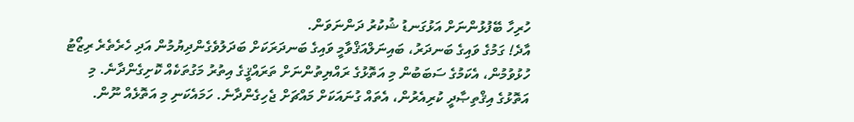ހުރިހާ ބޭފުޅުންނަށް އަޅުގަނޑު ޝުކުރު ދަންނަވަން.
އާދެ! ގަމުގެ ވައިގެ ބަނދަރު، ބައިނަލްއަޤްވާމީ ވައިގެ ބަނދަރަކަށް ބަދަލުވެގެންދިޔުމުން އަދި ހެރެތެރެ ރިޒޯޓު ހުޅުވުމުން، އެކަމުގެ ސަބަބުން މި އަތޮޅުގެ ރައްޔިތުންނަށް ތަރައްޤީގެ އިތުރު މަގުތަކެއް ކޮށިގެންދާނެ. މި އަތޮޅުގެ އިޤްތިޞާދީ ކުރިއެރުން، އެތައް ގުނައަކަށް މައްޗަށް ޖެހިގެންދާނެ. ހަމައެކަނި މި އަތޮޅެއް ނޫން.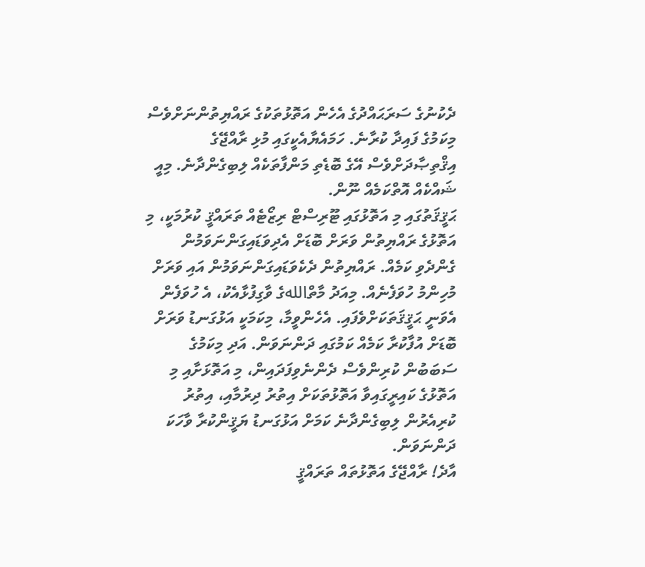ދެކުނުގެ ސަރަޙައްދުގެ އެހެން އަތޮޅުތަކުގެ ރައްޔިތުންނަށްވެސް މިކަމުގެ ފައިދާ ކުރާނެ. ހަމައެޔާއެކީގައި މުޅި ރާއްޖޭގެ އިޤްތިޞާދަށްވެސް އޭގެ ބޮޑެތި މަންފާތަކެއް ލިބިގެންދާނެ. މިއީ ޝައްކެއް އޮތްކަމެއް ނޫން.
ޙަޤީޤަތުގައި މި އަތޮޅުގައި ޓޫރިސްޓް ރިޒޯޓެއް ތަރައްޤީ ކުރުމަކީ، މި އަތޮޅުގެ ރައްޔިތުން ވަރަށް ބޮޑަށް އެދިވަޑައިގަންނަވަމުން ގެންދެވި ކަމެއް. ރައްޔިތުން ދެކެވަޑައިގަންނަވަމުން އައި ވަރަށް މުހިންމު ހުވަފެނެއް. މިއަދު މާތްاللهގެ ވާގިފުޅާއެކު، އެ ހުވަފެން އެވަނީ ޙަޤީޤަތަކަށްވެފައި. އެހެންވީމާ، މިކަމަކީ އަޅުގަނޑު ވަރަށް ބޮޑަށް އުފާކުރާ ކަމެއް ކަމުގައި ދަންނަވަން. އަދި މިކަމުގެ ސަބަބުން ކުރިންވެސް ދެންނެވިފަދައިން، މި އަތޮޅަށާއި މި އަތޮޅުގެ ކައިރީގައިވާ އަތޮޅުތަކަށް އިތުރު ދިރުމާއި، އިތުރު ކުރިއެރުން ލިބިގެންދާނެ ކަމަށް އަޅުގަނޑު ޔަޤީންކުރާ ވާހަކަ ދަންނަވަން.
އާދެ! ރާއްޖޭގެ އަތޮޅުތައް ތަރައްޤީ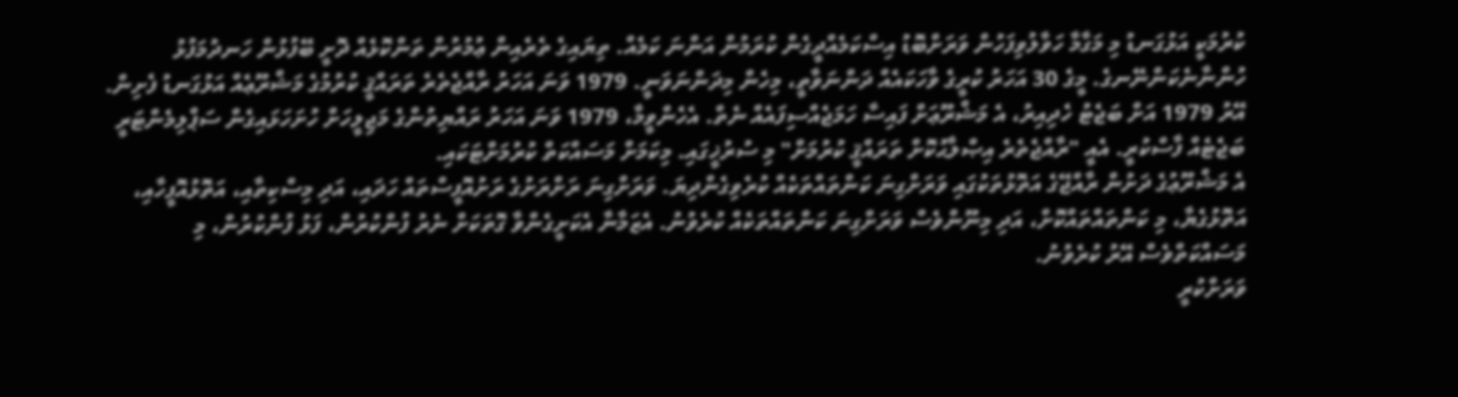ކުރުމަކީ އަޅުގަނޑު މި މަގާމާ ހަވާލުވިފަހުން ވަރަށްބޮޑު އިސްކަމެއްދީގެން ކުރަމުން އަންނަ ކަމެއް. ތިޔައިގެ ތެރެއިން ޢުމުރުން ތަންކޮޅެއް ދޮށީ ބޭފުޅުން ހަނދުމަފުޅު ހުންނާނެކަންނޭނގެ. މީގެ 30 އަހަރު ކުރީގެ ވާހަކައެއް ދަންނަވާތީ، މިހެން މިދަންނަވަނީ. 1979 ވަނަ އަހަރު ރާއްޖެތެރެ ތަރައްޤީ ކުރުމުގެ މަޝްރޫޢެއް އަޅުގަނޑު ފެށިން. އޭރު 1979 އަށް ބަޖެޓު ހެދިއިރު، އެ މަޝްރޫޢަށް ފައިސާ ހަމަޖެއްސިފައެއް ނެތް. އެހެންވީމާ، 1979 ވަނަ އަހަރު ރައްޔިތުންގެ މަޖިލީހަށް ހުށަހަޅައިގެން ސަޕްލިމެންޓަރީ ބަޖެޓެއް ފާސްކުރީ. އެއީ "ރާއްޖެތެރެ އިޞްލާޙުކޮށް ތަރައްޤީ ކުރުމަށް" މި ސުރުޚީގައި. މިކަމަށް މަސައްކަތް ކުރުމަށްޓަކައި.
އެ މަޝްރޫޢުގެ ދަށުން ރާއްޖޭގެ އަތޮޅުތަކުގައި ވަރަށްގިނަ ކަންތައްތަކެއް ކުރެވިގެންދިޔަ. ވަރަށްގިނަ ރަށްރަށުގެ ރަށުއޮފީސްތައް ހަދައި، އަދި މިސްކިތާއި، އަތޮޅުއޮފީހާއި، އަތޮޅުގެޔާ، މި ކަންތައްތައްކޮށް، އަދި މިނޫންވެސް ވަރަށްގިނަ ކަންތައްތަކެއް ކުރެވުނު. އެޒަމާނާ އެކަށީގެންވާ ގޮތަކަށް ނެރު ފުންކުރުން، ފަޅު ފުންކުރުން، މި މަސައްކަތްވެސް އޭރު ކުރެވުނު.
ވަރަށްކުރީ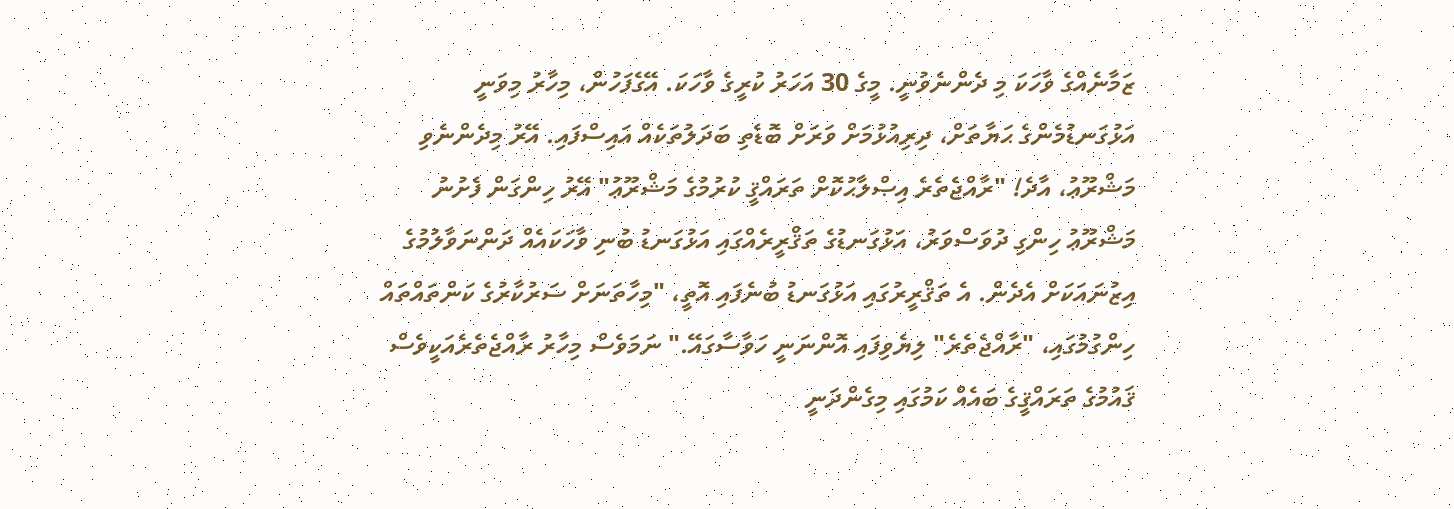ޒަމާނެއްގެ ވާހަކަ މި ދެންނެވުނީ. މީގެ 30 އަހަރު ކުރީގެ ވާހަކަ. އޭގެފަހުން، މިހާރު މިވަނީ އަޅުގަނޑުމެންގެ ޙަޔާތަށް، ދިރިއުޅުމަށް ވަރަށް ބޮޑެތި ބަދަލުތަކެއް އައިސްފައި. އޭރު މިދެންނެވި މަޝްރޫޢު، އާދެ! "ރާއްޖެތެރެ އިޞްލާޙުކޮށް ތަރައްޤީ ކުރުމުގެ މަޝްރޫޢު" އޭރު ހިންގަން ފެށުނު މަޝްރޫޢު ހިންގި ދުވަސްވަރު، އަޅުގަނޑުގެ ތަޤްރީރެއްގައި އަޅުގަނޑު ބުނި ވާހަކައެއް ދަންނަވާލުމުގެ އިޒުނައަކަށް އެދެން. އެ ތަޤްރީރުގައި އަޅުގަނޑު ބުނެފައި އޮތީ، "މިހާތަނަށް ސަރުކާރުގެ ކަންތައްތައް ހިންގުމުގައި، "ރާއްޖެތެރެ" ލިޔެވިފައި އޮންނަނީ ހަވާސާގައޭ." ނަމަވެސް މިހާރު ރާއްޖެތެރެއަކީވެސް ޤައުމުގެ ތަރައްޤީގެ ބައެއް ކަމުގައި މިގެންދަނީ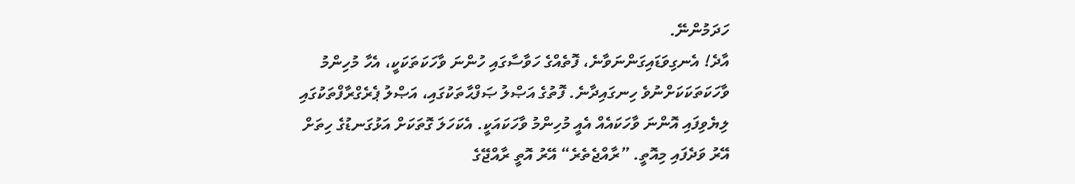ހަދަމުންނޭ.
އާދެ! އެނގިވަޑައިގަންނަވާނެ، ފޮތެއްގެ ހަވާސާގައި ހުންނަ ވާހަކަތަކަކީ، އެހާ މުހިންމު ވާހަކަތަކަކަށްނުވެ ހިނގައިދާނެ. ފޮތުގެ އަޞްލު ޞަފްޙާތަކުގައި، އަޞްލު ޕެރެގްރާފްތަކުގައި ލިޔެވިފައި އޮންނަ ވާހަކައެއް އެއީ މުހިންމު ވާހަކައަކީ. އެކަހަލަ ގޮތަކަށް އަޅުގަނޑުގެ ހިތަށް އޭރު ވަދެފައި މިއޮތީ. ”ރާއްޖެތެރެ“ އޭރު އޮތީ ރާއްޖޭގެ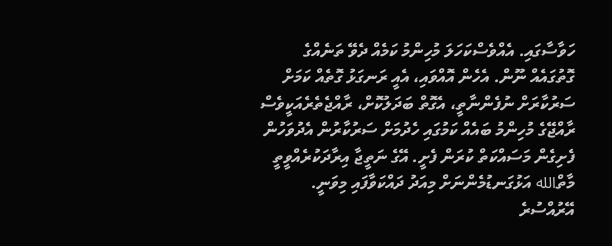ހަވާސާގައި. އެއްވެސްކަހަލަ މުހިންމު ކަމެއް ދެވޭ ތަނެއްގެ ގޮތުގައެއް ނޫން. އެހެން އޮއްވައި، އެއީ ރަނގަޅު ގޮތެއް ކަމަށް ސަރުކާރަށް ނުފެންނާތީ، އެގޮތް ބަދަލުކޮށް، ރާއްޖެތެރެއަކީވެސް ރާއްޖޭގެ މުހިންމު ބައެއް ކަމުގައި ހެދުމަށް ސަރުކާރުން އެދުވަހުން ފެށިގެން މަސައްކަތް ކުރަން ފެށީ. އޭގެ ނަތީޖާ އިރާދަކުރެއްވީތީ މާތްالله އަޅުގަނޑުމެންނަށް މިއަދު ދައްކަވާފައި މިވަނީ.
އޭރުއްސުރެ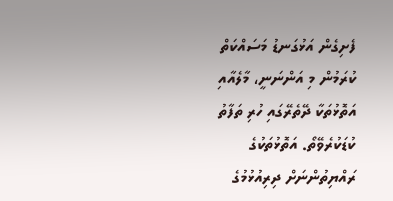ފެށިގެން އަޅުގަނޑު މަސައްކަތް ކުރަމުން މި އަންނަނީ، މާލެއާއި އަތޮޅުތަކާ ދޭތެރޭގައި ހުރި ތަފާތު ކުޑަކުރެވޭތޯ. އަތޮޅުތަކުގެ ރައްޔިތުންނަށް ދިރިއުޅުމުގެ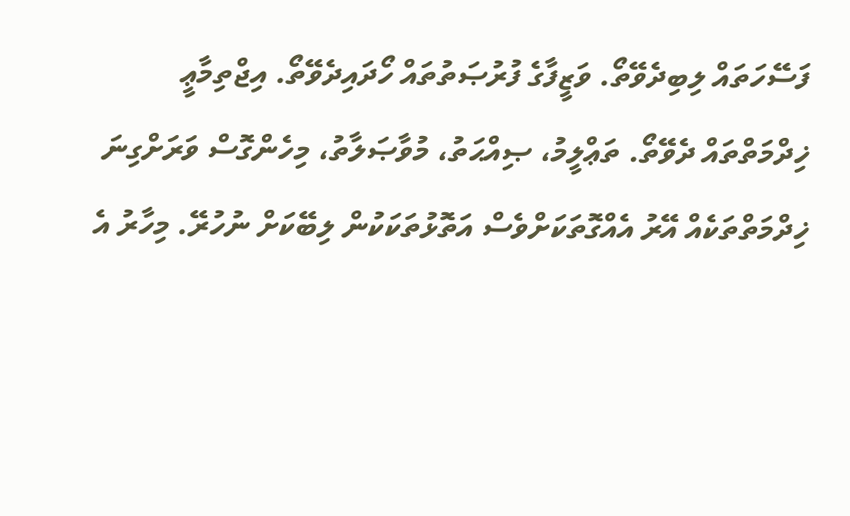ފަސޭހަތައް ލިބިދެވޭތޯ. ވަޒީފާގެ ފުރުޞަތުތައް ހޯދައިދެވޭތޯ. އިޖްތިމާޢީ ޚިދްމަތްތައް ދެވޭތޯ. ތަޢްލީމު، ޞިއްޙަތު، މުވާޞަލާތު، މިހެންގޮސް ވަރަށްގިނަ ޚިދްމަތްތަކެއް އޭރު އެއްގޮތަކަށްވެސް އަތޮޅުތަކަކުން ލިބޭކަށް ނުހުރޭ. މިހާރު އެ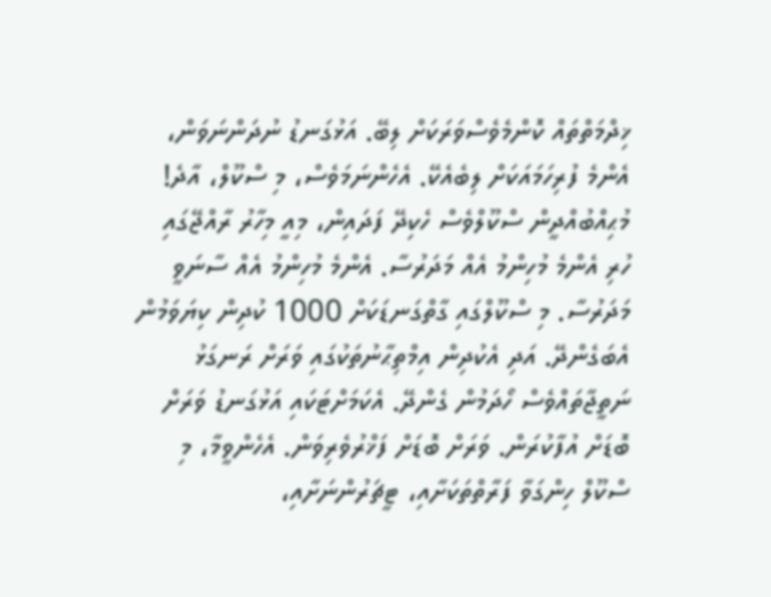ޚިދްމަތްތައް ކޮންމެވެސްވަރަކަށް ލިބޭ. އަޅުގަނޑު ނުދަންނަވަން، އެންމެ ފުރިހަމައަކަށް ލިބެއެކޭ. އެހެންނަމަވެސް، މި ސްކޫލް، އާދެ! މުޙިއްބުއްދީން ސްކޫލްވެސް ހެކިދޭ ފަދައިން، މިއީ މިހާރު ރާއްޖޭގައި ހުރި އެންމެ މުހިންމު އެއް މަދަރުސާ. އެންމެ މުހިންމު އެއް ސާނަވީ މަދަރުސާ. މި ސްކޫލްގައި ގާތްގަނޑަކަށް 1000 ކުދިން ކިޔަވަމުން އެބަގެންދޭ. އަދި އެކުދިން އިމްތިޙާނުތަކުގައި ވަރަށް ރަނގަޅު ނަތީޖާތައްވެސް ހޯދަމުން ގެންދޭ. އެކަމަށްޓަކައި އަޅުގަނޑު ވަރަށް ބޮޑަށް އުފާކުރަން. ވަރަށް ބޮޑަށް ފަޚްރުވެރިވަން. އެހެންވީމާ، މި ސްކޫލް ހިންގަވާ ފަރާތްތަކަށާއި، ޓީޗަރުންނަށާއި،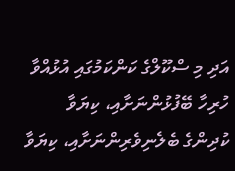އަދި މި ސްކޫލްގެ ކަންކަމުގައި އުޅުއްވާ ހުރިހާ ބޭފުޅުންނަށާއި، ކިޔަވާ ކުދިންގެ ބެލެނިވެރިންނަށާއި، ކިޔަވާ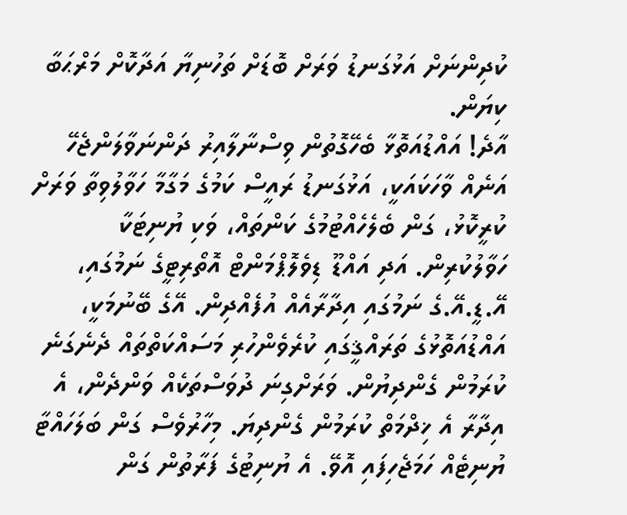ކުދިންނަށް އަޅުގަނޑު ވަރަށް ބޮޑަށް ތަހުނިޔާ އަދާކޮށް މަރްޙަބާ ކިޔަން.
އާދެ! އައްޑުއަތޮޅާ ބެހޭގޮތުން ވިސްނާލާއިރު ދަންނަވާލަންޖެހޭ އަނެއް ވާހަކައަކީ، އަޅުގަނޑު ރައީސް ކަމުގެ މަގާމާ ހަވާލުވިތާ ވަރަށް ކުރީކޮޅު، ގަން ބެލެހެއްޓުމުގެ ކަންތައް، ވަކި ޔުނިޓަކާ ހަވާލުކުރިން. އަދި އައްޑޫ ޑިވެލޮޕްމަންޓް އޮތޯރިޓީގެ ނަމުގައި، އޭ.ޑީ.އޭ.ގެ ނަމުގައި އިދާރާއެއް އުފެއްދިން. އޭގެ ބޭނުމަކީ، އައްޑުއަތޮޅުގެ ތަރައްޤީގައި ކުރެވެންހުރި މަސައްކަތްތައް ދެނެގަނެ ކުރަމުން ގެންދިޔުން. ވަރަށްގިނަ ދުވަސްތަކެއް ވަންދެން، އެ އިދާރާ އެ ޚިދްމަތް ކުރަމުން ގެންދިޔަ. މިހާރުވެސް ގަން ބަލަހައްޓާ ޔުނިޓެއް ހަމަޖެހިފައި އޮވޭ. އެ ޔުނިޓުގެ ފަރާތުން ގަން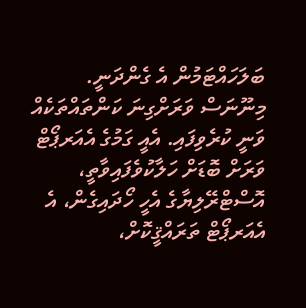ބަލަހައްޓަމުން އެ ގެންދަނީ.
މިނޫނަސް ވަރަށްގިނަ ކަންތައްތަކެއް ވަނީ ކުރެވިފައި. އެއީ ގަމުގެ އެއަރޕޯޓް ވަރަށް ބޮޑަށް ހަލާކުވެފައިވާތީ، އޮސްޓްރޭލިޔާގެ އެހީ ހޯދައިގެން، އެ އެއަރޕޯޓް ތަރައްޤީކޮށް،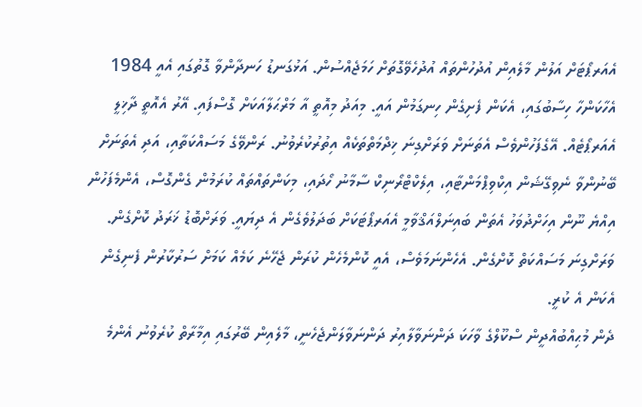އެއަރޕޯޓަށް އަލުން މާލެއިން އުދުހުންތައް އުދުހެވޭގޮތަށް ހަމަޖެއްސުން. އަޅުގަނޑު ހަނދާންވާ ގޮތުގައި އެއީ 1984 އެހާކަންހާ ހިސާބުގައި، އެކަން ފެށިގެން ހިނގަމުން އައީ. މިއަދު މިއޮތީ އާ މަރްޙަލާއަކަށް ގޮސްފައި. އޭރު އެއޮތީ ދާޚިލީ އެއަރޕޯޓެއް. އޭގެފަހުންވެސް އެތަނަށް ވަރަށްގިނަ ޚިދްމަތްތަކެއް އިތުރުކުރެވުނު. ރަންވޭގެ މަސައްކަތާއި، އަދި އެތަނަށް ބޭނުންވާ ނެވިގޭޝަން އިކްވިޕްމަންޓާއި، އިލެކްޓްރޯނިކް ސާމާނު ހޯދައި، މިކަންތައްތައް ކުރަމުން ގެންގޮސް، އެންމެފަހުން އިއްޔެ ނޫން އިހަށްދުވަހު އެތަން ބައިނަލްއަޤްވާމީ އެއަރޕޯޓަކަށް ބަދަލުވެގެން އެ ދިޔައީ. ވަރަށްބޮޑު ޚަރަދު ކޮށްގެން. ވަރަށްގިނަ މަސައްކަތް ކޮށްގެން. އެހެންނަމަވެސް، އެއީ ކޮންމެހެން ކުރަން ޖެހޭނެ ކަމެއް ކަމަށް ސަރުކާރުން ފެނިގެން އެކަން އެ ކުރީ.
ދެން މުޙިއްބުއްދީން ސްކޫލްގެ ވާހަކަ ދަންނަވާލާއިރު ދަންނަވާލަންޖެހެނީ، މާލެއިން ބޭރުގައި އިމާރާތް ކުރެވުނު އެންމެ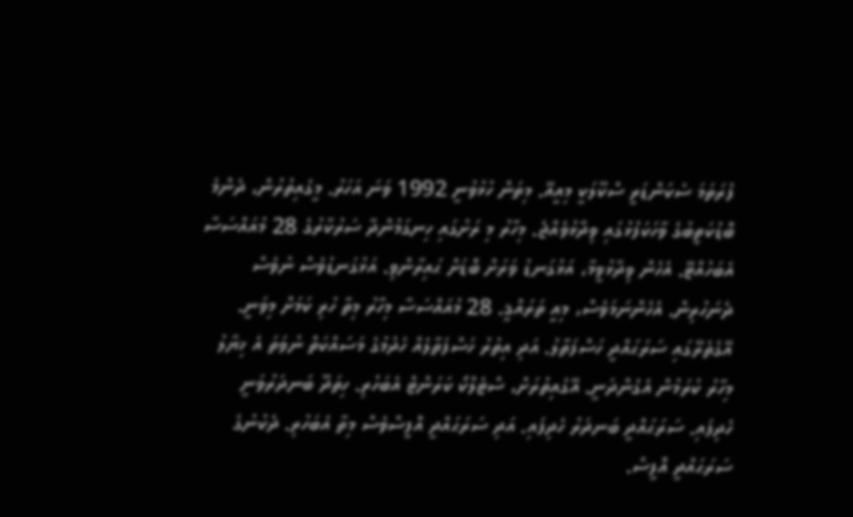ފުރަތަމަ ސެކަންޑަރީ ސްކޫލަކީ މިއީއޭ. މިތަން ހުޅުވުނީ 1992 ވަނަ އަހަރު. މީގެއިތުރުން، ދެންމެ ބޮޑުކަތީބުގެ ވާހަކަފުޅުގައި ވިދާޅުވެއްޖެ. މިހާރު މި ރަށުގައި ހިނގަމުންދާ ސަރުކާރުގެ 28 މުއައްސަސާ އެބަހުއްޓޭ. އެހެން ވިދާޅުވީމާ، އަޅުގަނޑު ވަރަށް ބޮޑަށް ޙައިރާންވި. އަޅުގަނޑުވެސް ނުވެސް ދެނަހުރިން. އެހެންނަމަވެސް، މިއީ ތަރައްޤީ. 28 މުއައްސަސާ މިހާރު މިތާ ހުރި ކަމަށް މިވަނީ. އޭގެތެރޭގައި ސަރަޙައްދީ ހަސްފަތާލު. އަދި އިތުރު ހަސްފަތާލެއް ހެދުމުގެ މަސައްކަތް ނުވަތަ އެ ޚިޔާލު މިހާރު ކުރަމުން އެގެންދަނީ. އޭގެއިތުރަށް، ސްޓެލްކޯ ކަރަންޓް އެބަހުރި. ހިތަދޫ ބަނދަރުވަނީ ހެދިފައި. ސަރަޙައްދީ ބަނދަރު ހެދިފައި. އަދި ސަރަޙައްދީ އޮފީސްވެސް މިތާ އެބަހުރި. ދެކުނުގެ ސަރަޙައްދީ އޮފީސް.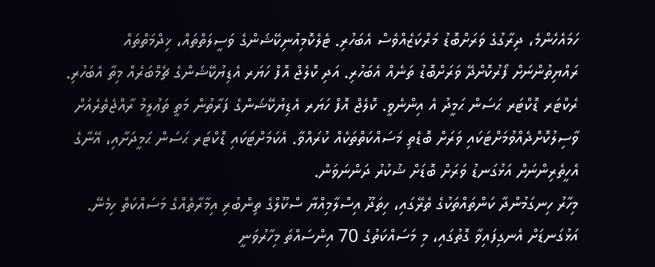ހަމައެހެންމެ، ދިރާގުގެ ވަރަށްބޮޑު މަރްކަޒެއްވެސް އެބަހުރި. ޓެލެކޮމިއުނިކޭޝަންގެ ވަސީލަތްތައް، ޚިދްމަތްތައް ރައްޔިތުންނަށް ފޯރުކޮށްދޭ ވަރަށްބޮޑު ތަނެއް އެބަހުރި. އަދި ކޮލެޖް އޮފް ހަޔަރ އެޑިޔުކޭޝަންގެ ޗެމްބަރެއް މިތާ އެބަހުރި. ރެކްޓަރ ޑޮކްޓަރ ޙަސަން ޙަމީދު އެ އިންނެވީ. ކޮލެޖް އޮފް ހަޔަރ އެޑިޔުކޭޝަންގެ ފަރާތުން މަތީ ތަޢުލީމު ރާއްޖެތެރެއަށް ވާސިލުކޮށްދެއްވުމަށްޓަކައި ވަރަށް ބޮޑެތި މަސައްކަތްތަކެއް ކުރައްވާ. އެކަމަށްޓަކައި ޑޮކްޓަރ ޙަސަން ޙަމީދަށާއި، އޭނާގެ އެހީތެރިންނަށް އަޅުގަނޑު ވަރަށް ބޮޑަށް ޝުކުރު ދަންނަވަން.
މިހާރު ހިނގަމުންދާ ކަންތައްތަކުގެ ތެރޭގައި، ހިތަދޫ އިސްލާމިއްޔާ ސްކޫލްގެ ތިންބުރި އިމާރާތެއްގެ މަސައްކަތް ހިމެނޭ. އަޅުގަނޑަށް އެނގިފައިވާ ގޮތުގައި، މި މަސައްކަތުގެ 70 އިންސައްތަ މިހާރުވަނީ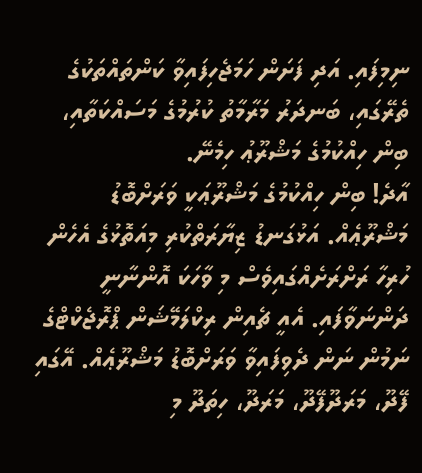ނިމިފައި. އަދި ފަށަން ހަމަޖެހިފައިވާ ކަންތައްތަކުގެ ތެރޭގައި، ބަނދަރު މަރާމާތު ކުރުމުގެ މަސައްކަތާއި، ބިން ހިއްކުމުގެ މަޝްރޫޢު ހިމެނޭ.
އާދެ! ބިން ހިއްކުމުގެ މަޝްރޫޢަކީ ވަރަށްބޮޑު މަޝްރޫޢެއް. އަޅުގަނޑު ޒިޔާރަތްކުރި މިއަތޮޅުގެ އެހެން ހުރިހާ ރަށްރަށެއްގައިވެސް މި ވާހަކަ އޮންނާނީ ދަންނަވާފައި. އެއީ ޗެއިން ރިކްލަމޭޝަން ޕްރޮޖެކްޓްގެ ނަމުން ނަން ދެވިފައިވާ ވަރަށްބޮޑު މަޝްރޫޢެއް. އޭގައި ފޭދޫ، މަރަދޫފޭދޫ، މަރަދޫ، ހިތަދޫ މި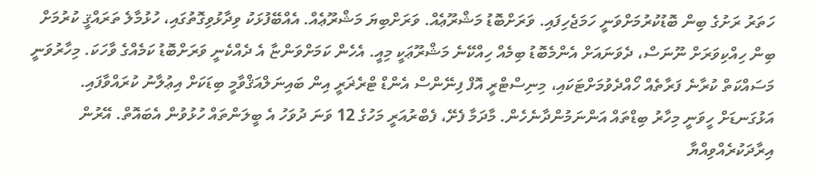ހަތަރު ރަށުގެ ބިން ބޮޑުކުރުމަށްވަނީ ހަމަޖެހިފައި. ވަރަށްބޮޑު މަޝްރޫޢެއް. ވަރަށްބިޔަ މަޝްރޫޢެއް. އެއްބޭފުޅަކު ވިދާޅުވިގޮތުގައި، ހުޅުމާލެ ތަރައްޤީ ކުރުމަށް ބިން ހިއްކިވަރަށް ނޫނަސް، ދެވަނައަށް އެންމެބޮޑު ބިމެއް ހިއްކޭނެ މަޝްރޫޢަކީ މިއީ. އެހެން ކަމަށްވަންޏާ އެ ދެއްކެނީ ވަރަށްބޮޑު ކަމެއްގެ ވާހަކަ. މިހާރުވަނީ މަސައްކަތް ކުރާނެ ފަރާތެއް ހޯއްދެވުމަށްޓަކައި، މިނިސްޓްރީ އޮފް ފިނޭންސް އެންޑް ޓްރެޜަރީ އިން ބައިނަލްއަޤްވާމީ ބިޑަކަށް އިޢުލާނު ކުރައްވާފައި. އަޅުގަނޑަށް ހީވަނީ މިހާރު ބިޑްތައް އަންނަމުންދާނެހެން. މާދަމާ ފެށޭ، ފެބްރުއަރީ މަހުގެ 12 ވަނަ ދުވަހު އެ ބީލަންތައް ހުޅުވުން އެބައޮތް. އޭރުން އިރާދަކުރެއްވިއްޔާ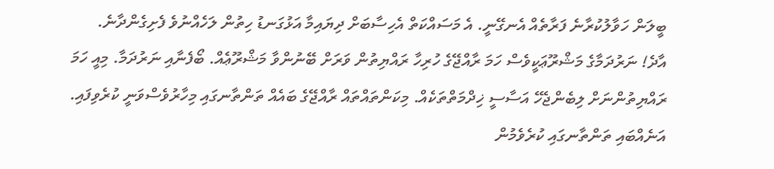ބީލަން ހަވާލުކުރާނެ ފަރާތެއް އެނގޭނީ. އެ މަސައްކަތް އެހިސާބަށް ދިޔައިމާ އަޅުގަނޑު ހިތުން ލަހެއްނުވެ ފެށިގެންދާނެ.
އާދެ! ނަރުދަމާގެ މަޝްރޫޢަކީވެސް ހަމަ ރާއްޖޭގެ ހުރިހާ ރައްޔިތުން ވަރަށް ބޭނުންވާ މަޝްރޫޢެއް. ބޯފެނާއި ނަރުދަމާ. މިއީ ހަމަ ރައްޔިތުންނަށް ލިބެންޖެހޭ އަސާސީ ޚިދްމަތްތަކެއް. މިކަންތައްތައް ރާއްޖޭގެ ބައެއް ތަންތާނގައި މިހާރުވެސްވަނީ ކުރެވިފައި. އަނެއްބައި ތަންތާނގައި ކުރެވެމުން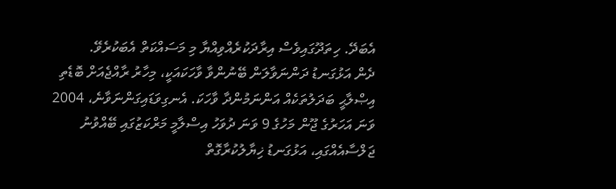އެބަދޭ. ހިތަދޫގައިވެސް އިރާދަކުރެއްވިއްޔާ މި މަސައްކަތް އެބަކުރެވޭ.
ދެން އަޅުގަނޑު ދަންނަވާލަން ބޭނުންވާ ވާހަކައަކީ، މިހާރު ރާއްޖެއަށް ބޮޑެތި އިޞްލާޙީ ބަދަލުތަކެއް އަންނަމުންދާ ވާހަކަ. އެނގިވަޑައިގަންނަވާނެ، 2004 ވަނަ އަހަރުގެ ޖޫން މަހުގެ 9 ވަނަ ދުވަހު އިސްލާމީ މަރްކަޒުގައި ބޭއްވުނު ޖަލްސާއެއްގައި، އަޅުގަނޑު ޚިޔާލުކުރާގޮތް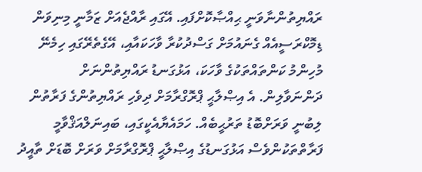ރައްޔިތުންނާވަނީ ޙިއްޞާކޮށްފައި. އޭގައި ރާއްޖެއަށް ޒަމާނީ މިނިވަން ޑިމޮކްރަސީއެއް ގެނައުމަށް ގަސްދުކުރާ ވާހަކައާއި، އޭގެތެރޭގައި ހިމެނޭ މުހިންމު ކަންތައްތަކުގެ ވާހަކަ، އަޅުގަނޑު ރައްޔިތުންނަށް ދަންނަވާލިން. އެ އިޞްލާޙީ ޕްރޮގްރާމަށް ދިވެހި ރައްޔިތުންގެ ފަރާތުން ލިބުނީ ވަރަށްބޮޑު ތަރުޙީބެއް. ހަމައެޔާއެކީގައި، ބައިނަލްއަޤްވާމީ ފަރާތްތަކުންވެސް އަޅުގަނޑުގެ އިޞްލާޙީ ޕްރޮގްރާމަށް ވަރަށް ބޮޑަށް ތާއީދު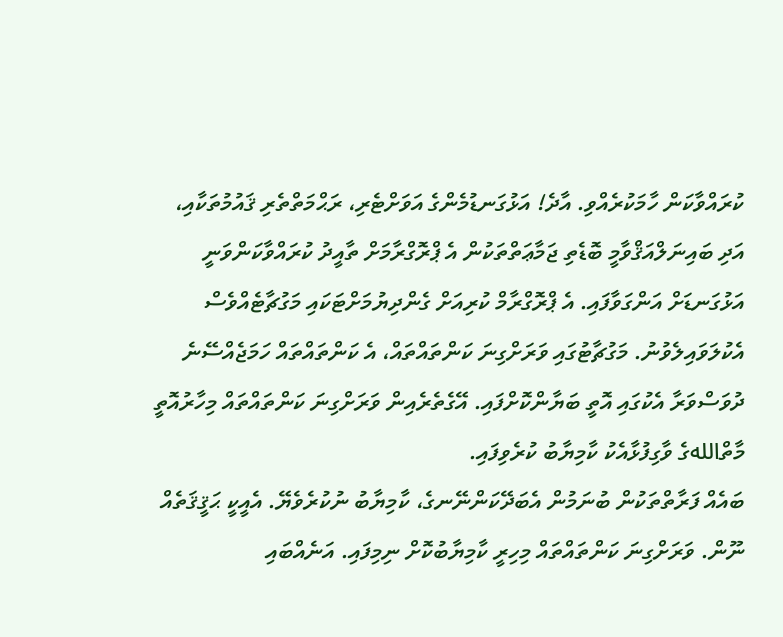ކުރައްވާކަން ހާމަކުރެއްވި. އާދެ! އަޅުގަނޑުމެންގެ އަވަށްޓެރި، ރަޙްމަތްތެރި ޤައުމުތަކާއި، އަދި ބައިނަލްއަޤްވާމީ ބޮޑެތި ޖަމާޢަތްތަކުން އެ ޕްރޮގްރާމަށް ތާއީދު ކުރައްވާކަންވަނީ އަޅުގަނޑަށް އަންގަވާފައި. އެ ޕްރޮގްރާމް ކުރިއަށް ގެންދިޔުމަށްޓަކައި މަގުޗާޓެއްވެސް އެކުލަވައިލެވުނު. މަގުޗާޓުގައި ވަރަށްގިނަ ކަންތައްތައް، އެ ކަންތައްތައް ހަމަޖެއްސޭނެ ދުވަސްވަރާ އެކުގައި އޮތީ ބަޔާންކޮށްފައި. އޭގެތެރެއިން ވަރަށްގިނަ ކަންތައްތައް މިހާރުއޮތީ މާތްاللهގެ ވާގިފުޅާއެކު ކާމިޔާބު ކުރެވިފައި.
ބައެއް ފަރާތްތަކުން ބުނަމުން އެބަދޭކަންނޭނގެ، ކާމިޔާބު ނުކުރެވެޔޭ. އެއީކީ ޙަޤީޤަތެއް ނޫން. ވަރަށްގިނަ ކަންތައްތައް މިހިރީ ކާމިޔާބުކޮށް ނިމިފައި. އަނެއްބައި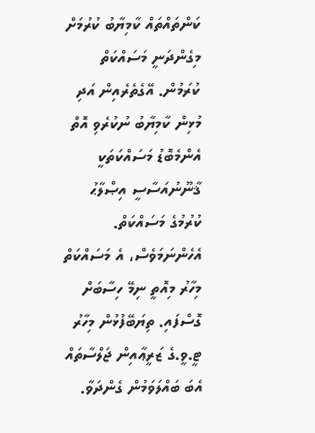ކަންތައްތައް ކާމިޔާބު ކުރުމަށް މިގެންދަނީ މަސައްކަތް ކުރަމުން. އޭގެތެރެއިން އަދި މުޅިން ކާމިޔާބު ނުކުރެވި އޮތް އެންމެބޮޑު މަސައްކަތަކީ ޤާނޫނުއަސާސީ އިޞްލާޙު ކުރުމުގެ މަސައްކަތް. އެހެންނަމަވެސް، އެ މަސައްކަތް މިހާރު މިއޮތީ ނިމޭ ހިސާބަށް ގޮސްފައި. ތިޔަބޭފުޅުން މިހާރު ޓީ.ވީ.ގެ ޒަރީޢާއިން ޖަލްސާތައް އެބަ ބައްލަވަމުން ގެންދަވާ.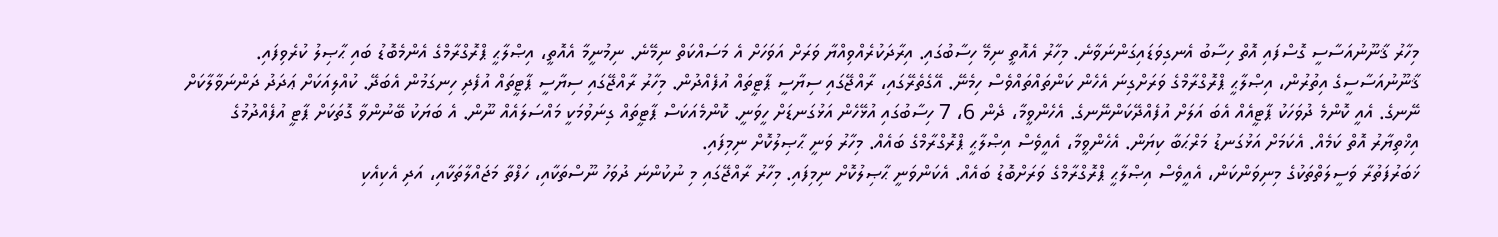މިހާރު ޤާނޫނުއަސާސީ ގޮސްފައި އޮތް ހިސާބު އެނގިވަޑައިގަންނަވާނެ. މިހާރު އެއޮތީ ނިމޭ ހިސާބުގައި. އިރާދަކުރެއްވިއްޔާ ވަރަށް އަވަހަށް އެ މަސައްކަތް ނިމޭނެ. ނިމުނީމާ އެއޮތީ، އިޞްލާޙީ ޕްރޮގްރާމްގެ އެންމެބޮޑު ބައި ޙާޞިލު ކުރެވިފައި.
ޤާނޫނުއަސާސީގެ އިތުރުން، އިޞްލާޙީ ޕްރޮގްރާމްގެ ވަރަށްގިނަ އެހެން ކަންތައްތައްވެސް ހިމެނޭ. އޭގެތެރޭގައި، ރާއްޖޭގައި ސިޔާސީ ޕާޓީތައް އުފެއްދުން. މިހާރު ރާއްޖޭގައި ސިޔާސީ ޕާޓީތައް އުފެދި ހިނގަމުން އެބަދޭ. ކުއްލިއަކަށް ޢަދަދު ދަންނަވާލާކަށް ނޭނގެ. އެއީ ކޮންމެ ދުވަހަކު ޕާޓީއެއް އެބަ އަލަށް އުފެއްދޭކަންނޭނގެ. އެހެންވީމާ، ދެން 6، 7 ހިސާބުގައި އުޅޭހެން އަޅުގަނޑަށް ހީވަނީ. ކޮންމެއަކަސް ޕާޓީތައް ގިނަވުމަކީ މައްސަލައެއް ނޫން. އެ ބަޔަކު ބޭނުންވާ ގޮތަކަށް ޕާޓީ އުފެއްދުމުގެ އިޚްތިޔާރު އޮތް ކަމެއް. އެކަމަށް އަޅުގަނޑު މަރްޙަބާ ކިޔަން. އެހެންވީމާ، އެއީވެސް އިޞްލާޙީ ޕްރޮގްރާމްގެ ބައެއް. މިހާރު ވަނީ ޙާޞިލުކޮށް ނިމިފައި.
ޚަބަރުފަތުރާ ވަސީލަތްތަކުގެ މިނިވަންކަން، އެއީވެސް އިޞްލާޙީ ޕްރޮގްރާމްގެ ވަރަށްބޮޑު ބައެއް. އެކަންވަނީ ޙާޞިލުކޮށް ނިމިފައި. މިހާރު ރާއްޖޭގައި މި ނުކުންނަ ދުވަހު ނޫސްތަކާއި، ހަފްތާ މަޖައްލާތަކާއި، އަދި އެކިއެކި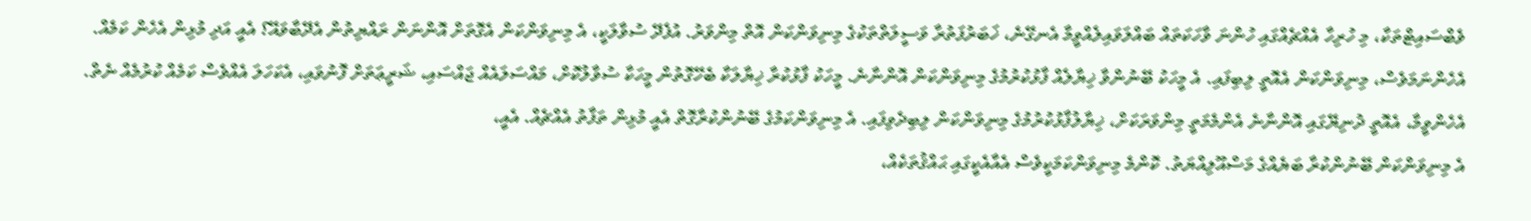ވެބްސައިޓްތަކާ، މި ހުރިހާ އެއްޗެއްގައި ހުންނަ ވާހަކަތައް ބައްލަވައިލެއްވީމާ އެނގޭނެ، ޚަބަރުފަތުރާ ވަސީލަތްތަކުގެ މިނިވަންކަން އޮތް މިންވަރު. އުފެދޭ ސުވާލަކީ، އެ މިނިވަންކަން އެގޮތަށް އޮންނަން ރައްޔިތުން އެދޭބާވައޭ؟ އެއީ އަދި މުޅިން އެހެން ކަމެއް. އެހެންނަމަވެސް، މިނިވަންކަން އެއޮތީ ލިބިފައި. އެ މީހަކު ބޭނުންވާ ޚިޔާލެއް ފާޅުކުރުމުގެ މިނިވަންކަން އޮންނާނެ. މީހަކު ފާޅުކުރާ ޚިޔާލަކާ ބެހޭގޮތުން މީހަކާ ސުވާލުކޮށް، މައްސަލައެއް ޖައްސައި، ޝަރީޢަތަށް ފޮނުވައި، އެކަހަލަ އެއްވެސް ކަމެއް ކުރުމެއް ނެތް.
އެހެންވީމާ، އެއޮތީ ދުނިޔޭގައި އޮންނާނެ އެންމެމަތީ މިންވަރަކަށް، ޚިޔާލުފާޅުކުރުމުގެ މިނިވަންކަން ލިބިދެވިފައި. އެ މިނިވަންކަމުގެ ބޭނުންކުރާގޮތް އެއީ މުޅިން ތަފާތު އެއްޗެއް. އެއީ،
އެ މިނިވަންކަން ބޭނުންކުރާ ބަޔެއްގެ މަސްއޫލިއްޔަތު. ކޮންމެ މިނިވަންކަމަކީވެސް އެއާއެކީގައި ޙައްޤުތަކެއް،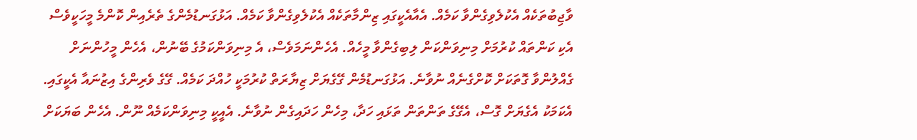ވާޖިބުތަކެއް އެކުލެވިގެންވާ ކަމެއް. އެއާއެކީގައި ޒިންމާތަކެއް އެކުލެވިގެންވާ ކަމެއް. އަޅުގަނޑުމެންގެ ތެރެއިން ކޮންމެ މީހަކީވެސް އެކި ކަންތައް ކުރުމަށް މިނިވަންކަން ލިބިގެންވާ މީހެއް. އެހެންނަމަވެސް، އެ މިނިވަންކަމުގެ ބޭނުން، އެހެން މީހުންނަށް ގެއްލުންވާ ގޮތަކަށް ކޮށްގެނެއް ނުވާނެ. އަޅުގަނޑުމެން ގޭގެޔަށް ޒިޔާރަތް ކުރުމަކީ ހުއްދަ ކަމެއް. ގޭގެ ވެރިންގެ އިޒުނައާ އެކީގައި. އެކަމަކު އެގެޔަށް ގޮސް، އެގޭގެ ތަންތަން ތަޅައި ހަދާ، މިހެން ހަދައިގެން ނުވާނެ. އެއީކީ މިނިވަންކަމެއް ނޫން. އެހެން ބަޔަކަށް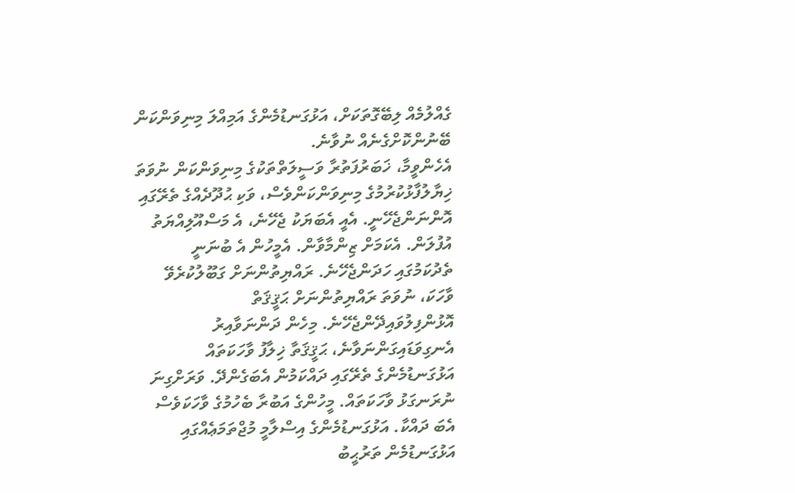ގެއްލުމެއް ލިބޭގޮތަކަށް، އަޅުގަނޑުމެންގެ އަމިއްލަ މިނިވަންކަން ބޭނުންކޮށްގެނެއް ނުވާނެ.
އެހެންވީމާ، ޚަބަރުފަތުރާ ވަސީލަތްތަކުގެ މިނިވަންކަން ނުވަތަ ޚިޔާލުފާޅުކުރުމުގެ މިނިވަންކަންވެސް، ވަކި ޙުދޫދެއްގެ ތެރޭގައި އޮންނަންޖެހޭނީ. އެއީ އެބަޔަކު ޖެހޭނެ، އެ މަސްއޫލިއްޔަތު އުފުލަން. އެކަމަށް ޒިންމާވާން. އެމީހުން އެ ބުނަނީ ތެދުކަމުގައި ހަދަންޖެހޭނެ. ރައްޔިތުންނަށް ގަބޫލުކުރެވޭ ވާހަކަ، ނުވަތަ ރައްޔިތުންނަށް ޙަޤީޤަތް އޮޅުންފިލުވައިދޭންޖެހޭނެ. މިހެން ދަންނަވާއިރު އެނގިވަޑައިގަންނަވާނެ، ޙަޤީޤަތާ ޚިލާފު ވާހަކަތައް އަޅުގަނޑުމެންގެ ތެރޭގައި ދައްކަމުން އެބަގެންދޭ. ވަރަށްގިނަ ނުރަނގަޅު ވާހަކަތައް. މީހުންގެ އަބުރާ ބެހުމުގެ ވާހަކަވެސް އެބަ ދައްކާ. އަޅުގަނޑުމެންގެ އިސްލާމީ މުޖްތަމަޢެއްގައި އަޅުގަނޑުމެން ތަރުޙީބު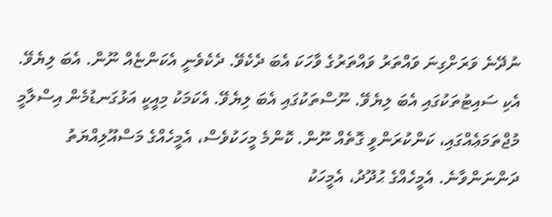ނުދޭނެ ވަރަށްގިނަ ވައްތަރު ވައްތަރުގެ ވާހަކަ އެބަ ދެކެވޭ. ދެކެވެނީ އެކަންޏެއް ނޫން. އެބަ ލިޔެވޭ. އެކި ސައިޓުތަކުގައި އެބަ ލިޔެވޭ. ނޫސްތަކުގައި އެބަ ލިޔެވޭ. އެކަމަކު މިއީކީ އަޅުގަނޑުމެން އިސްލާމީ މުޖްތަމަޢެއްގައި، ކަންކުރަންވީ ގޮތެއް ނޫން. ކޮންމެ މީހަކުވެސް، އެމީހެއްގެ މަސްއޫލިއްޔަތު ދަންނަންވާނެ. އެމީހެއްގެ ޙުދޫދު، އެމީހަކު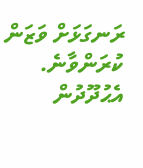ރަނގަޅަށް ވަޒަން ކުރަންވާނެ. އެޙުދޫދުން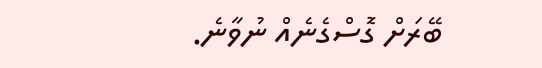ބޭރަށް ގޮސްގެނެއް ނުވާނެ.